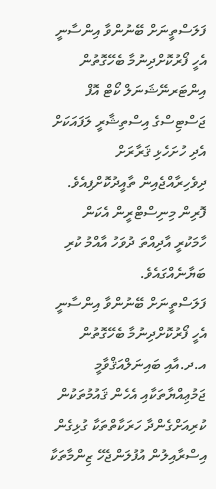ފަލަސްތީނަށް ބޭނުންވާ އިންސާނީ އެހީ ފޯރުކޮށްދިނުމާ ބެހޭގޮތުން އިންޓަރނޭޝަނަލް ކޯޓް އޮފް ޖަސްޓިސްގެ އިސްތިޝާރީ ލަފައަކަށް އެދި ހުށަހެޅި ޤަރާރަށް ދިވެހިރާއްޖެއިން ތާއީދުކޮށްފިއެވެ.
ފޮރިން މިނިސްޓްރީން އެކަން ހާމަކުރީ އާދިއްތަ ދުވަހު އާއްމު ކުރި ބަޔާނެއްގައެވެ.
ފަލަސްތީނަށް ބޭނުންވާ އިންސާނީ އެހީ ފޯރުކޮށްދިނުމާ ބެހޭގޮތުން އ.ދ.އާއި ބައިނަލްއަޤްވާމީ ޖަމުޢިއްޔާތަކާއި އެހެން ޤައުމުތަކުން ކުރިއަށްގެންދާ ހަރަކާތްތަކާ ގުޅިގެން އިސްރާއިލުން އުފުލަންޖެހޭ ޒިންމާތަކާ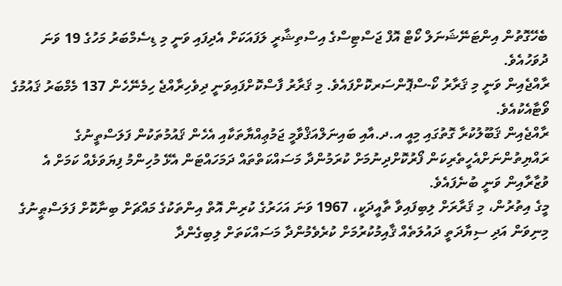ބެހޭގޮތުން އިންޓަނޭޝަނަލް ކޯޓް އޮފް ޖަސްޓިސްގެ އިސްތިޝާރީ ލަފައަކަށް އެދިފައި ވަނީ މި ޑިސެމްބަރު މަހުގެ 19 ވަނަ ދުވަހުއެވެ.
ރާއްޖެއިން ވަނީ މި ޤަރާރު ކޯ-ސްޕޮންސަރކޮށްފައެވެ. މި ޤަރާރު ފާސްކޮށްފައިވަނީ ދިވެހިރާއްޖެ ހިމެނޭހެން 137 މެމްބަރު ޤައުމުގެ ވޯޓާއެކުއެވެ.
ރާއްޖެއިން ޤަބޫލުކުރާ ގޮތުގައި މިއީ އ.ދ.އާއި ބައިނަލްއަޤްވާމީ ޖަމުޢިއްޔާތަކާއި އެހެން ޤައުމުތަކުން ފަލަސްތީނުގެ ރައްޔިތުންނަށްއެހީތެރިކަން ފޯރުކޮށްދިނުމަށް ކުރަމުންދާ މަސައްކަތްތައް ދަމަހައްޓަން އެޅޭ މުހިންމު ފިޔަވަޅެއް ކަމަށް އެ ވުޒާރާއިން ވަނީ ބުނެފައެވެ.
މީގެ އިތުރުން، މި ޤަރާރަށް ލިބިފައިވާ ތާއީދަކީ، 1967 ވަނަ އަހަރުގެ ކުރިން އޮތް އިންތަކުގެ މައްޗަށް ބިނާކޮށް ފަލަސްޠީނުގެ މިނިވަން އަދި ސިޔާދަތީ ދައުލަތެއް ޤާއިމުކުރުމަށް ކުރެވެމުންދާ މަސައްކަތަށް ލިބިގެންދާ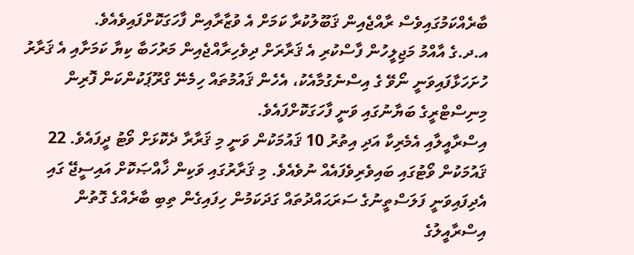ބާރެއްކަމުގައިވެސް ރާއްޖެއިން ޤަބޫލުކުރާ ކަމަށް އެ ވުޒާރާއިން ފާހަގަކޮށްފައިވެއެވެ.
އ.ދ.ގެ އާއްމު މަޖިލީހުން ފާސްކުރި އެ ޤަރާރަށް ދިވެހިރާއްޖެއިން މަރުހަބާ ކިޔާ ކަމަށާއި އެ ޤަރާރު ހުށަހަޅާފައިވަނީ ނޯވޭ ގެ އިސްނެގުމާއެކު، އެހެން ޤައުމުތައް ހިމެނޭ ގްރޫޕަކުންކަން ފޮރިން މިނިސްޓްރީގެ ބަޔާނުގައި ވަނީ ފާހަގަކޮށްފައެވެ.
އިސްރާއީލާއި އެމެރިކާ އަދި އިތުރު 10 ޤައުމަކުން ވަނީ މި ޤަރާރާ ދެކޮޅަށް ވޯޓު ދީފައެވެ. 22 ޤައުމަކުން ވޯޓުގައި ބައިވެރިވެފައެއް ނުވެއެވެ. މި ޤަރާރުގައި ވަކިން ޚާއްޞަކޮށް އައިސީޖޭ ގައި އެދިފައިވަނީ ފަލަސްތީނުގެ ސަރަޙައްދުތައް ގަދަކަމުން ހިފައިގެން ތިބި ބާރެއްގެ ގޮތުން އިސްރާއީލުގެ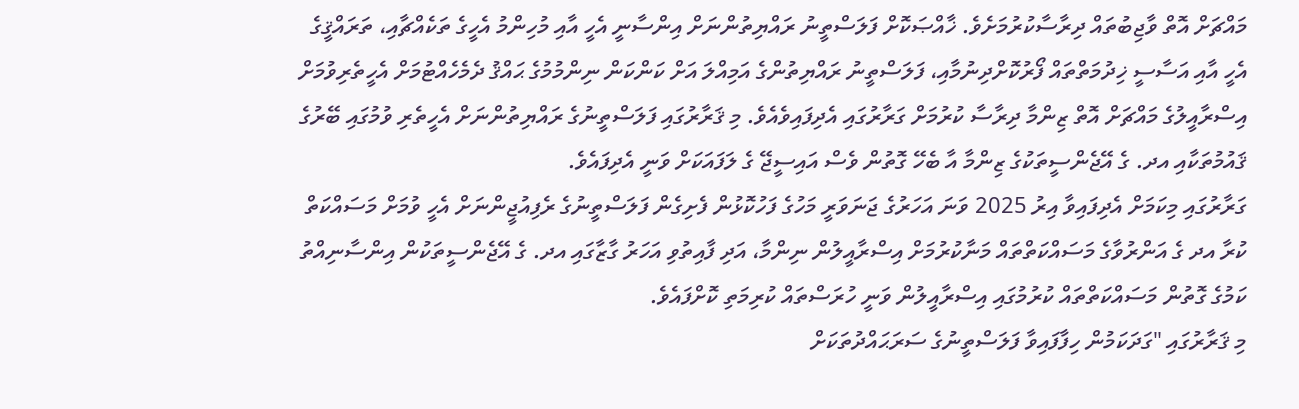މައްޗަށް އޮތް ވާޖިބުތައް ދިރާސާކުރުމަށެވެ. ޚާއްޞަކޮށް ފަލަސްތީނު ރައްޔިތުންނަށް އިންސާނީ އެހީ އާއި މުހިންމު އެހީގެ ތަކެއްޗާއި، ތަރައްޤީގެ އެހީ އާއި އަސާސީ ޚިދުމަތްތައް ފޯރުކޮށްދިނުމާއި، ފަލަސްތީނު ރައްޔިތުންގެ އަމިއްލަ އަށް ކަންކަން ނިންމުމުގެ ޙައްޤު ދެމެހެއްޓުމަށް އެހީތެރިވުމަށް އިސްރާއީލުގެ މައްޗަށް އޮތް ޒިންމާ ދިރާސާ ކުރުމަށް ގަރާރުގައި އެދިފައިވެއެވެ. މި ޤަރާރުގައި ފަލަސްތީނުގެ ރައްޔިތުންނަށް އެހީތެރި ވުމުގައި ބޭރުގެ ޤައުމުތަކާއި އދ. ގެ އޭޖެންސީތަކުގެ ޒިންމާ އާ ބެހޭ ގޮތުން ވެސް އައިސީޖޭ ގެ ލަފައަކަށް ވަނީ އެދިފައެވެ.
ގަރާރުގައި މިކަމަށް އެދިފައިވާ އިރު 2025 ވަނަ އަހަރުގެ ޖަނަވަރީ މަހުގެ ފަހުކޮޅުން ފެށިގެން ފަލަސްތީނުގެ ރެފިއުޖީންނަށް އެހީ ވުމަށް މަސައްކަތް ކުރާ އދ ގެ އަންރުވާގެ މަސައްކަތްތައް މަނާކުރުމަށް އިސްރާއީލުން ނިންމާ، އަދި ފާއިތުވި އަހަރު ގާޒާގައި އދ. ގެ އޭޖެންސީތަކުން އިންސާނިއްތު ކަމުގެ ގޮތުން މަސައްކަތްތައް ކުރުމުގައި އިސްރާއީލުން ވަނީ ހުރަސްތައް ކުރިމަތި ކޮށްފައެވެ.
މި ޤަރާރުގައި "ގަދަކަމުން ހިފާފައިވާ ފަލަސްތީނުގެ ސަރަޙައްދުތަކަށް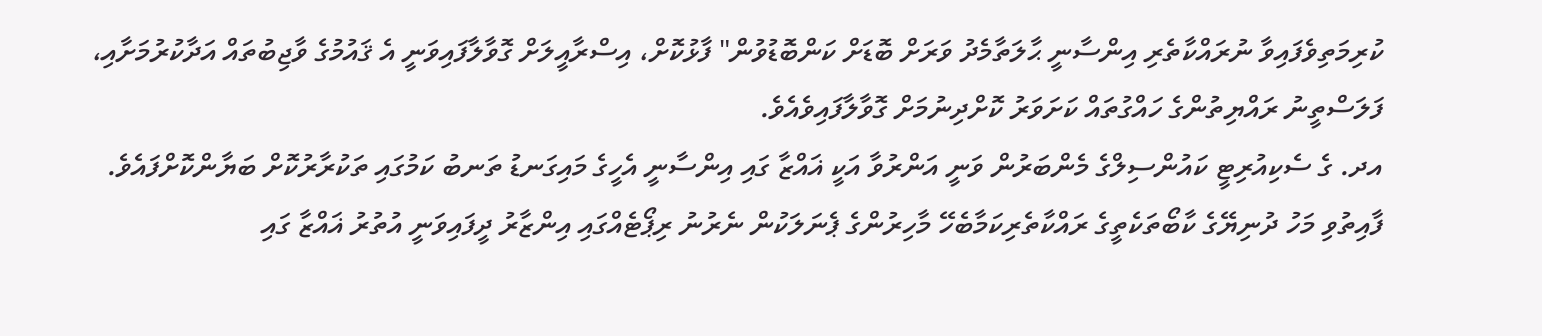ކުރިމަތިވެފައިވާ ނުރައްކާތެރި އިންސާނީ ޙާލަތާމެދު ވަރަށް ބޮޑަށް ކަންބޮޑުވުން" ފާޅުކޮށް، އިސްރާއީލަށް ގޮވާލާފައިވަނީ އެ ޤައުމުގެ ވާޖިބުތައް އަދާކުރުމަށާއި، ފަލަސްތީނު ރައްޔިތުންގެ ހައްގުތައް ކަށަވަރު ކޮށްދިނުމަށް ގޮވާލާފައިވެއެވެ.
އދ. ގެ ސެކިއުރިޓީ ކައުންސިލްގެ މެންބަރުން ވަނީ އަންރުވާ އަކީ ޣައްޒާ ގައި އިންސާނީ އެހީގެ މައިގަނޑު ތަނބު ކަމުގައި ތަކުރާރުކޮށް ބަޔާންކޮށްފައެވެ. ފާއިތުވި މަހު ދުނިޔޭގެ ކާބޯތަކެތީގެ ރައްކާތެރިކަމާބެހޭ މާހިރުންގެ ޕެނަލަކުން ނެރުނު ރިޕޯޓެއްގައި އިންޒާރު ދީފައިވަނީ އުތުރު ޣައްޒާ ގައި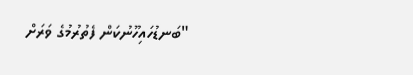"ބަނޑުހައިހޫނުކަން ފެތުރުމުގެ ވަރަށް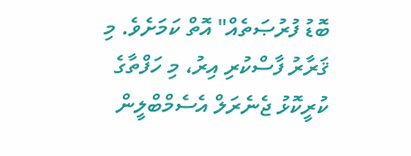ބޮޑު ފުރުޞަތެއް" އޮތް ކަމަށެވެ. މި ޤަރާރު ފާސްކުރި އިރު، މި ހަފްތާގެ ކުރީކޮޅު ޖެނެރަލް އެސެމްބްލީން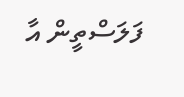ފަލަސްތީން އާ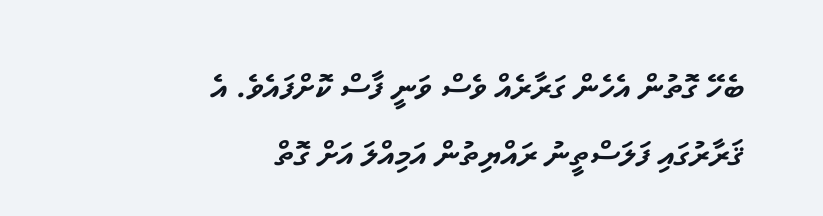ބެހޭ ގޮތުން އެހެން ގަރާރެއް ވެސް ވަނީ ފާސް ކޮށްފައެވެ. އެ ޤަރާރުގައި ފަލަސްތީނު ރައްޔިތުން އަމިއްލަ އަށް ގޮތް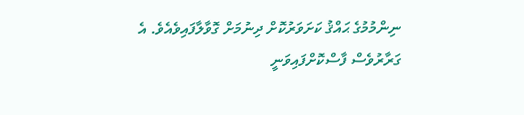ނިންމުމުގެ ޙައްޤު ކަށަވަރުކޮށް ދިނުމަށް ގޮވާލާފައިވެއެވެ. އެ ގަރާރުވެސް ފާސްކޮށްފައިވަނީ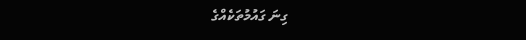ގިނަ ގައުމުތަކެއްގެ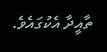ތާއީދާ އެކުގައެވެ.